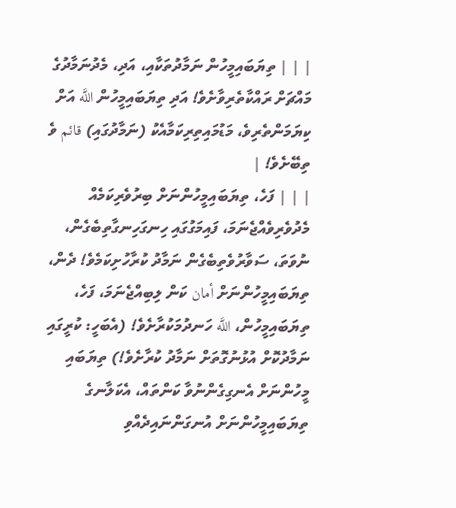| | | ތިޔަބައިމީހުން ނަމާދުތަކާއި، އަދި، މެދުނަމާދުގެ މައްޗަށް ރައްކާތެރިވާށެވެ! އަދި ތިޔަބައިމީހުން اللَّه އަށް ކިޔަމަންތެރިވެ، މަޑުމައިތިރިކަމާއެކު (ނަމާދުގައި) قائم ވެ ތިބޭށެވެ! |
| | | ފަހެ، ތިޔަބައިމީހުންނަށް ބިރުވެރިކަމެއް މެދުވެރިވެއްޖެނަމަ، ފައިމަގުގައި ހިނގަހިނގާތިބެގެން، ނުވަތަ، ސަވާރުވެތިބެގެން ނަމާދު ކުރާހުށިކަމެވެ! ދެން، ތިޔަބައިމީހުންނަށް أمان ކަން ލިބިއްޖެނަމަ، ފަހެ، ތިޔަބައިމީހުން، اللَّه ހަނދުމަކުރާށެވެ! (އެބަހީ: ކުރީގައި ނަމާދުކޮށް އުޅުނުގޮތަށް ނަމާދު ކުރާށެވެ!) ތިޔަބައި މީހުންނަށް އެނގިގެންނުވާ ކަންތައް، އެކަލާނގެ ތިޔަބައިމީހުންނަށް އުނގަންނައިދެއްވި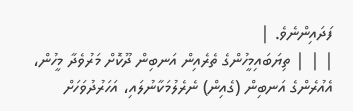ފަދައިންނެވެ. |
| | | ތިޔަބައިމީހުންގެ ތެރެއިން އަނބިން ދޫކޮށް މަރުވެދާ މީހުން، އެއުރެންގެ އަނބިން (ގެއިން) ނެރެލުމަކާނުލައި، އަހަރުދުވަހަށް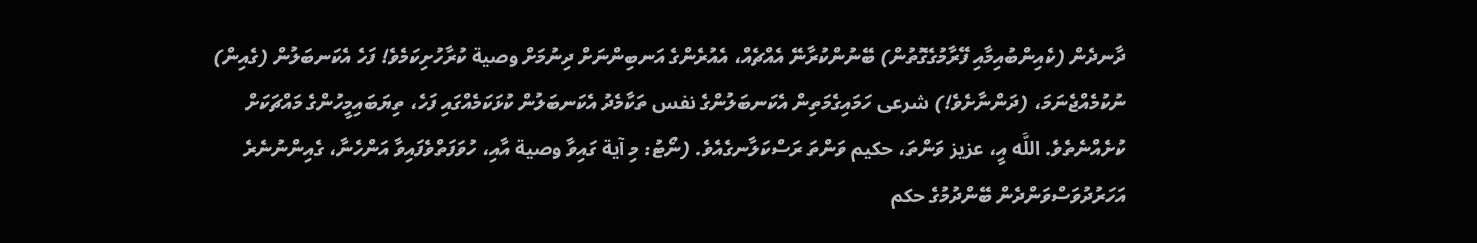ދާނދެން (ކެއިންބުއިމާއި ފޭރާމުގެގޮތުން) ބޭނުންކުރާނޭ އެއްޗެއް، އެއުރެންގެ އަނބިންނަށް ދިނުމަށް وصية ކުރާހުށިކަމެވެ! ފަހެ އެކަނބަލުން (ގެއިން) ނުކުމެއްޖެނަމަ، (ދަންނާށެވެ!) شرعى ހަމައިގެމަތިން އެކަނބަލުންގެ نفس ތަކާމެދު އެކަނބަލުން ކުޅަކަމެއްގައި ފަހެ، ތިޔަބައިމީހުންގެ މައްޗަކަށް ކުށެއްނެތެވެ. اللَّه އީ، عزيز ވަންތަ، حكيم ވަންތަ ރަސްކަލާނގެއެވެ. (ނޯޓު: މި آية ގައިވާ وصية އާއި، ހުވަފަތްވެފައިވާ އަންހެނާ، ގެއިންނުނެރެ އަހަރުދުވަސްވަންދެން ބޭންދުމުގެ حكم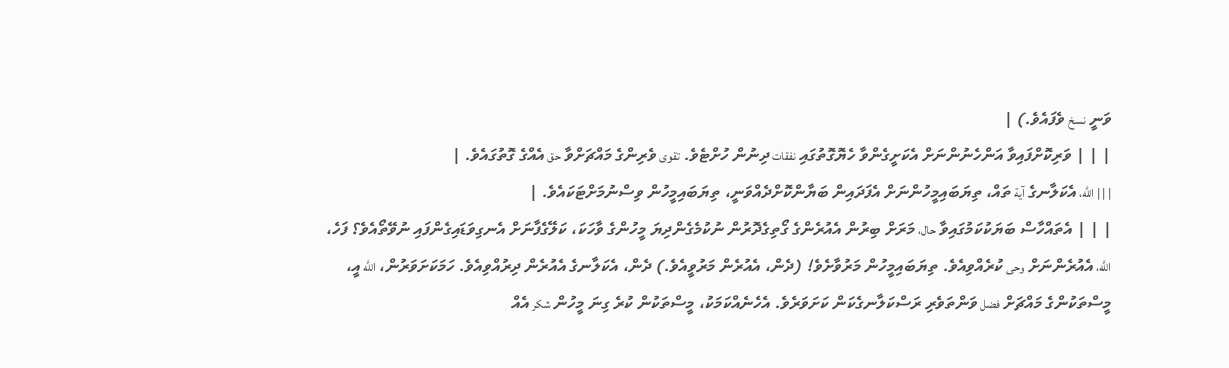ވަނީ نسخ ވެފައެވެ.) |
| | | ވަރިކޮށްފައިވާ އަންހެނުންނަށް އެކަށީގެންވާ ހެޔޮގޮތުގައި نفقات ދިނުން ހުށްޓެވެ. تقوى ވެރިންގެ މައްޗަށްވާ حق އެއްގެ ގޮތުގައެވެ. |
| | | اللَّه، އެކަލާނގެ آية ތައް، ތިޔަބައިމީހުންނަށް އެފަދައިން ބަޔާންކޮށްދެއްވަނީ، ތިޔަބައިމީހުން ވިސްނުމަށްޓަކައެވެ. |
| | | އެތައްހާސް ބަޔަކުކަމުގައިވާ حال، މަރަށް ބިރުން އެއުރެންގެ ގޯތިގެދޮރުން ނުކުމެގެންދިޔަ މީހުންގެ ވާހަކަ، ކަލޭގެފާނަށް އެނގިވަޑައިގެންފައި ނުވޭތޯއެވެ؟ ފަހެ، اللَّه، އެއުރެންނަށް وحى ކުރެއްވިއެވެ. ތިޔަބައިމީހުން މަރުވާށެވެ! (ދެން، އެއުރެން މަރުވީއެވެ.) ދެން، އެކަލާނގެ އެއުރެން ދިރުއްވިއެވެ. ހަމަކަށަވަރުން، اللَّه އީ، މީސްތަކުންގެ މައްޗަށް فضل ވަންތަވެރި ރަސްކަލާނގެކަން ކަށަވަރެވެ. އެހެނެއްކަމަކު، މީސްތަކުން ކުރެ ގިނަ މީހުން شكر އެއް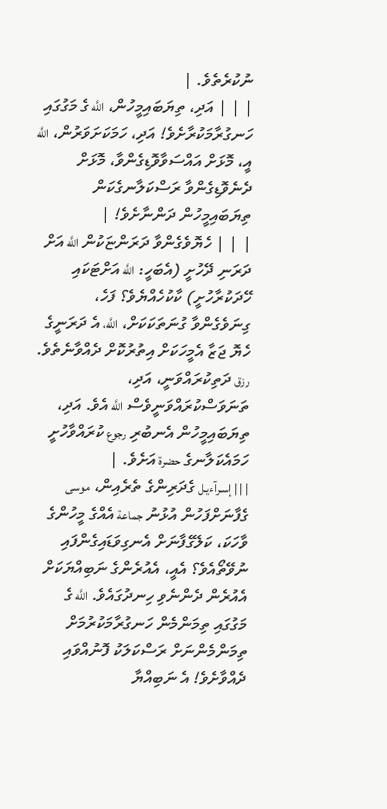ނުކުރެތެވެ. |
| | | އަދި، ތިޔަބައިމީހުން، اللَّه ގެ މަގުގައި ހަނގުރާމަކުރާށެވެ! އަދި، ހަމަކަށަވަރުން، اللَّه އީ، މޮޅަށް އައްސަވާވޮޑިގެންވާ، މޮޅަށް ދެނެވޮޑިގެންވާ ރަސްކަލާނގެކަން ތިޔަބައިމީހުން ދަންނާށެވެ! |
| | | ހެޔޮވެގެންވާ ދަރަންޏަކުން اللَّه އަށް ދަރަނި ދޭހުށީ (އެބަހީ: اللَّه އަށްޓަކައި ހޭދަކުރާހުށީ) ކާކުހެއްޔެވެ؟ ފަހެ، ގިނަވެގެންވާ ގުނަތަކަކަށް، اللَّه، އެ ދަރަނީގެ ހެޔޮ ޖަޒާ އެމީހަކަށް އިތުރުކޮށް ދެއްވާނެތެވެ. رزق ދަތިކުރައްވަނީ، އަދި، ތަނަވަސްކުރައްވަނީވެސް اللَّه އެވެ. އަދި، ތިޔަބައިމީހުން އެނބުރި رجوع ކުރައްވާހުށީ ހަމައެކަލާނގެ حضرة އަށެވެ. |
| | | إسـرآءيـل ގެދަރިންގެ ތެރެއިން، موسى ގެފާނަށްފަހުން އުޅުނު جماعة އެއްގެ މީހުންގެ ވާހަކަ، ކަލޭގެފާނަށް އެނގިވަޑައިގެންފައި ނުވޭތޯއެވެ؟ އެއީ، އެއުރެންގެ ނަބިއްޔަކަށް އެއުރެން ދެންނެވި ހިނދުގައެވެ. اللَّه ގެ މަގުގައި ތިމަންމެން ހަނގުރާމަކުރުމަށް ތިމަންމެންނަށް ރަސްކަލަކު ފޮނުއްވައި ދެއްވާށެވެ! އެ ނަބިއްޔާ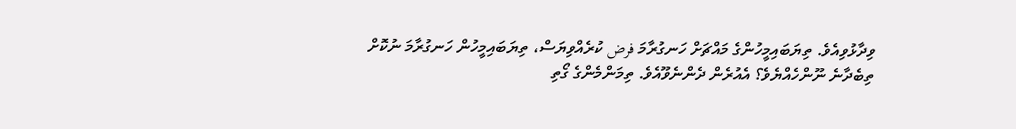ވިދާޅުވިއެވެ. ތިޔަބައިމީހުންގެ މައްޗަށް ހަނގުރާމަ فرض ކުރެއްވިޔަސް، ތިޔަބައިމީހުން ހަނގުރާމަ ނުކޮށް ތިބެދާނެ ނޫންހެއްޔެވެ؟ އެއުރެން ދެންނެވޫއެވެ. ތިމަންމެންގެ ގޯތި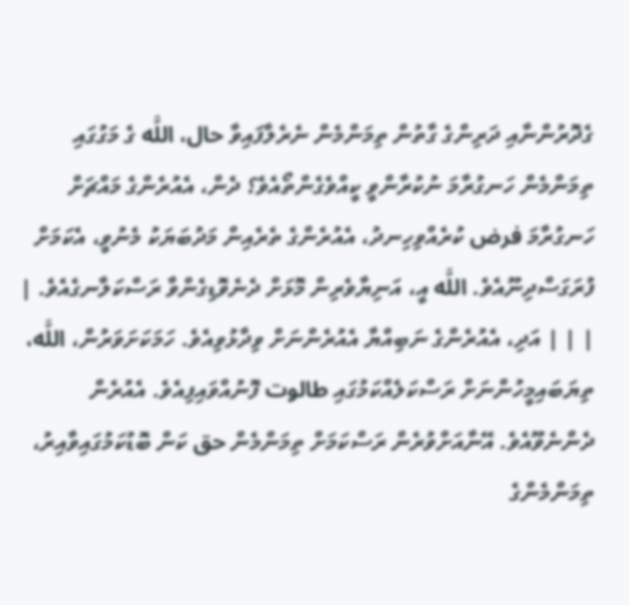ގެދޮރުންނާއި ދަރިންގެ ގާތުން ތިމަންމެން ނެރެލާފައިވާ حال، اللَّه ގެ މަގުގައި ތިމަންމެން ހަނގުރާމަ ނުކުރާންވީ ކީއްވެގެންތޯއެވެ؟ ދެން، އެއުރެންގެ މައްޗަށް ހަނގުރާމަ فرض ކުރެއްވިހިނދު، އެއުރެންގެ ތެރެއިން މަދުބަޔަކު މެނުވީ، އެކަމަށް ފުރަގަސްދިނޫއެވެ. اللَّه އީ، އަނިޔާވެރިން މޮޅަށް ދެނެވޮޑިގެންވާ ރަސްކަލާނގެއެވެ. |
| | | އަދި، އެއުރެންގެ ނަބިއްޔާ އެއުރެންނަށް ވިދާޅުވިއެވެ. ހަމަކަށަވަރުން، اللَّه، ތިޔަބައިމީހުންނަށް ރަސްކަލެއްކަމުގައި طالوت ފޮނުއްވައިފިއެވެ. އެއުރެން ދެންނެވޫއެވެ. އޭނާއަށްވުރެން ރަސްކަމަށް ތިމަންމެން حق ކަން ބޮޑުކަމުގައިވާއިރު، ތިމަންމެންގެ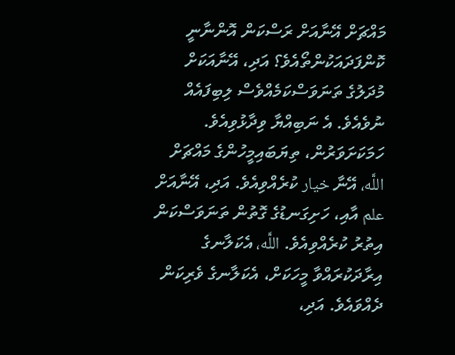މައްޗަށް އޭނާއަށް ރަސްކަން އޮންނާނީ ކޮންފަދައަކުންތޯއެވެ؟ އަދި، އޭނާއަކަށް މުދަލުގެ ތަނަވަސްކަމެއްވެސް ލިބިފައެއް ނުވެއެވެ. އެ ނަބިއްޔާ ވިދާޅުވިއެވެ. ހަމަކަށަވަރުން، ތިޔަބައިމީހުންގެ މައްޗަށް اللَّه، އޭނާ خيار ކުރެއްވިއެވެ. އަދި، އޭނާއަށް علم އާއި، ހަށިގަނޑުގެ ގޮތުން ތަނަވަސްކަން އިތުރު ކުރެއްވިއެވެ. اللَّه، އެކަލާނގެ އިރާދަކުރައްވާ މީހަކަށް، އެކަލާނގެ ވެރިކަން ދެއްވައެވެ. އަދި،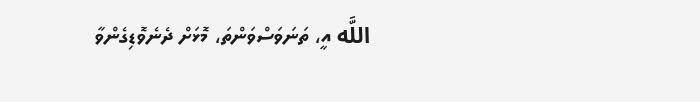اللَّه އީ، ތަނަވަސްވަންތަ، މޮޅަށް ދެނެވޮޑިގެންވާ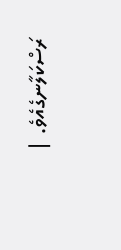ރަސްކަލާނގެއެވެ. |